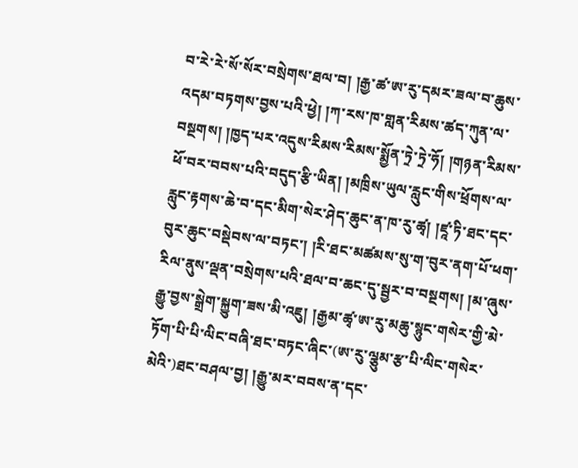བ་རེ་རེ་སོ་སོར་བསྲེགས་ཐལ་བ། །རྒྱ་ཚ་ཨ་རུ་དམར་ཟལ་བ་ཆུས་འདམ་བཏགས་བྱས་པའི་ཕྱེ། །ཀ་རས་ཁ་གླན་རིམས་ཚད་ཀུན་ལ་བསྔགས། །ཁྱད་པར་འདུས་རིམས་རིམས་སྨྱོན་ཏྲེ་ཏྲེ་ཧོ། །གཉན་རིམས་ཕོ་བར་བབས་པའི་བདུད་རྩི་ཡིན། །མཁྲིས་ཡུལ་རླུང་གིས་ཕྲོགས་ལ་རླུང་རྟགས་ཆེ་བ་དང་མིག་སེར་ཤེད་ཆུང་ན་ཁ་རུ་ཚྭ། །ཛཱ་ཏི་ཐང་དང་བུར་ཆུང་བསྡེབས་ལ་བཏང་། །རི་ཐང་མཚམས་སུ་ག་བུར་ནག་པོ་ཕག་རིལ་ནུས་ལྡན་བསྲེགས་པའི་ཐལ་བ་ཆང་དུ་སྦྱར་བ་བསྔགས། །མ་ཞུས་རྒྱུ་བྱས་སྒྲེག་སྐྱུག་ཟས་མི་འཇུ། །རྒྱམ་ཚྭ་ཨ་རུ་མཆུ་སྙུང་གསེར་གྱི་མེ་ཏོག་པི་པི་ལིང་བཞི་ཐང་བཏང་ཞིང་(ཨ་རུ་ལྕུམ་རྩ་པི་ལིང་གསེར་མེའི་)ཐང་བཤལ་བྱ། །རྒྱུ་མར་བབས་ན་དང་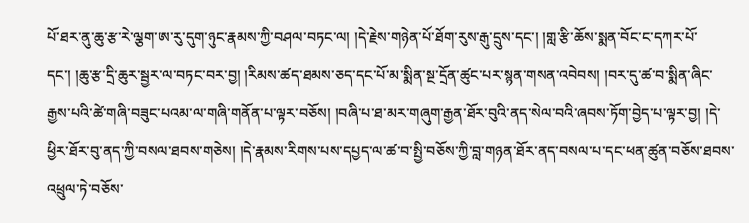པོ་ཐར་ནུ་ཆུ་རྩ་རེ་ལྕག་ཨ་རུ་དུག་ཉུང་རྣམས་ཀྱི་བཤལ་བཏང་ལ། །དེ་རྗེས་གཉེན་པོ་ཐོག་རུས་རྒུ་དྲུས་དང་། །གླ་རྩི་ཆོས་སྨན་བོང་ང་དཀར་པོ་དང་། །ཆུ་རྩ་དྲི་ཆུར་སྦྱར་ལ་བཏང་བར་བྱ། །རིམས་ཚད་ཐམས་ཅད་དང་པོ་མ་སྨིན་སྔ་དྲོན་ཚུང་པར་སྙན་གསན་འབེབས། །བར་དུ་ཚ་བ་སྨིན་ཞིང་རྒྱས་པའི་ཚེ་གཞི་བཟུང་པའམ་ལ་གཞི་གནོན་པ་ལྟར་བཅོས། །བཞི་པ་ཐ་མར་གཞུག་རྒྱན་ཐོར་བུའི་ནད་སེལ་བའི་ཞབས་ཏོག་བྱེད་པ་ལྟར་བྱ། །དེ་ཕྱིར་ཐོར་བུ་ནད་ཀྱི་བསལ་ཐབས་གཅེས། །དེ་རྣམས་རིགས་པས་དཔྱད་ལ་ཚ་བ་སྤྱི་བཅོས་ཀྱི་བླ་གཉན་ཐོར་ནད་བསལ་པ་དང་ཕན་ཚུན་བཅོས་ཐབས་འཕྲུལ་ཏེ་བཅོས་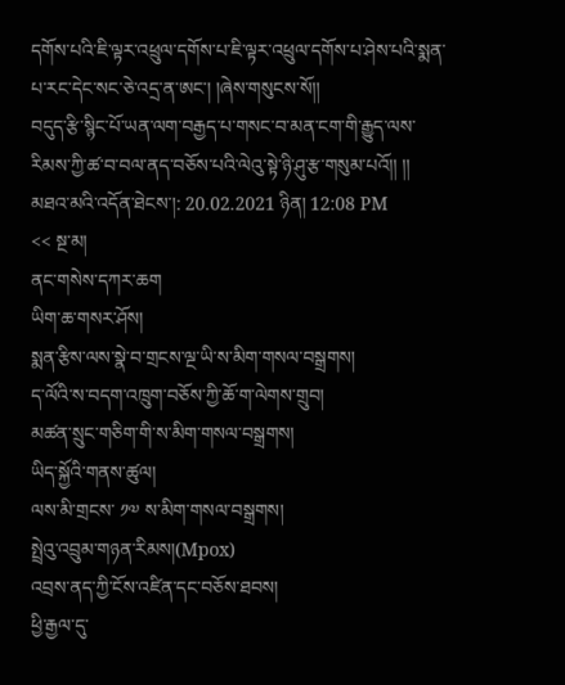དགོས་པའི་ཇི་ལྟར་འཕྲུལ་དགོས་པ་ཇི་ལྟར་འཕྲུལ་དགོས་པ་ཤེས་པའི་སྨན་པ་རང་དེང་སང་ཅེ་འདྲ་ན་ཨང་། །ཞེས་གསུངས་སོ།།
བདུད་རྩི་སྙིང་པོ་ཡན་ལག་བརྒྱད་པ་གསང་བ་མན་ངག་གི་རྒྱུད་ལས་རིམས་ཀྱི་ཚ་བ་བལ་ནད་བཅོས་པའི་ལེའུ་སྟེ་ཉི་ཤུ་རྩ་གསུམ་པའོ།། །།
མཐའ་མའི་འདོན་ཐེངས་།: 20.02.2021 ཉིན། 12:08 PM
<< སྔ་མ།
ནང་གསེས་དཀར་ཆག
ཡིག་ཆ་གསར་ཤོས།
སྨན་རྩིས་ལས་སྣེ་བ་གྲངས་ལྔ་ཡི་ས་མིག་གསལ་བསྒྲགས།
ད་ལོའི་ས་བདག་འཁྲུག་བཅོས་ཀྱི་ཆོ་ག་ལེགས་གྲུབ།
མཚན་སྲུང་གཅིག་གི་ས་མིག་གསལ་བསྒྲགས།
ཡིད་སྐྱོའི་གནས་ཚུལ།
ལས་མི་གྲངས་ ༡༧ ས་མིག་གསལ་བསྒྲགས།
སྤྲེའུ་འབྲུམ་གཉན་རིམས།(Mpox)
འབྲས་ནད་ཀྱི་ངོས་འཛིན་དང་བཅོས་ཐབས།
ཕྱི་རྒྱལ་དུ་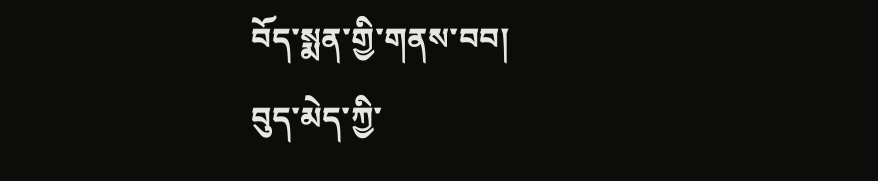བོད་སྨན་གྱི་གནས་བབ།
བུད་མེད་ཀྱི་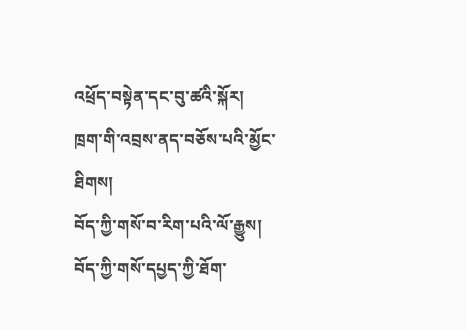འཕྲོད་བསྟེན་དང་བུ་ཚའི་སྐོར།
ཁྲག་གི་འབྲས་ནད་བཅོས་པའི་མྱོང་ཐིགས།
བོད་ཀྱི་གསོ་བ་རིག་པའི་ལོ་རྒྱུས།
བོད་ཀྱི་གསོ་དཔྱད་ཀྱི་ཐོག་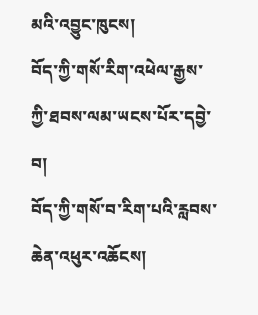མའི་འབྱུང་ཁུངས།
བོད་ཀྱི་གསོ་རིག་འཕེལ་རྒྱས་ཀྱི་ཐབས་ལམ་ཡངས་པོར་དབྱེ་བ།
བོད་ཀྱི་གསོ་བ་རིག་པའི་རླབས་ཆེན་འཕུར་འཆོངས།